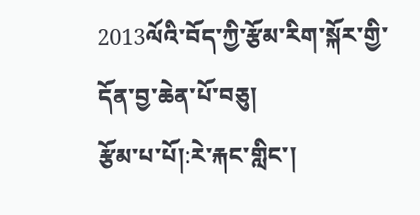2013ལོའི་བོད་ཀྱི་རྩོམ་རིག་སྐོར་གྱི་དོན་བྱ་ཆེན་པོ་བཅུ།
རྩོམ་པ་པོ།:རེ་རྐང་གླིང་།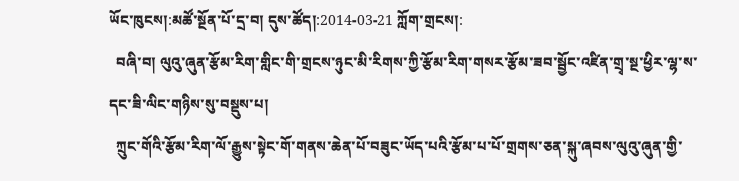ཡོང་ཁུངས།:མཚོ་སྔོན་པོ་དྲ་བ། དུས་ཚོད།:2014-03-21 ཀློག་གྲངས།:
  བཞི་བ། ལུའུ་ཞུན་རྩོམ་རིག་གླིང་གི་གྲངས་ཉུང་མི་རིགས་ཀྱི་རྩོམ་རིག་གསར་རྩོམ་ཟབ་སྦྱོང་འཛིན་གྲྭ་སྔ་ཕྱིར་ལྷ་ས་དང་ཟི་ལིང་གཉིས་སུ་བསྡུས་པ།
  ཀྲུང་གོའི་རྩོམ་རིག་ལོ་རྒྱུས་སྟེང་གོ་གནས་ཆེན་པོ་བཟུང་ཡོད་པའི་རྩོམ་པ་པོ་གྲགས་ཅན་སྐུ་ཞབས་ལུའུ་ཞུན་གྱི་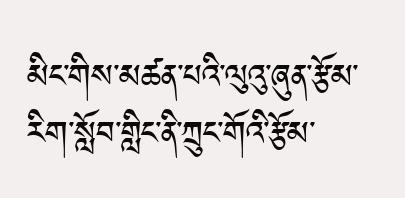མིང་གིས་མཚན་པའི་ལུའུ་ཞུན་རྩོམ་རིག་སློབ་གླིང་ནི་ཀྲུང་གོའི་རྩོམ་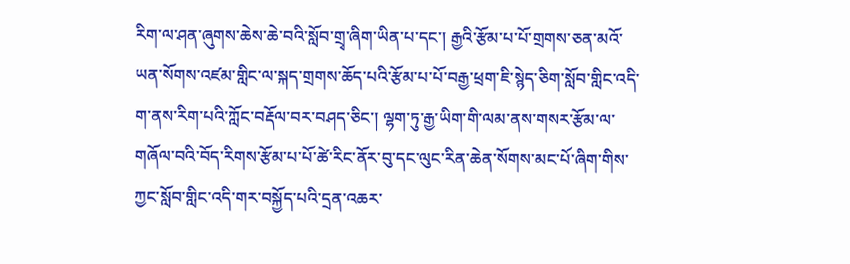རིག་ལ་ཤན་ཞུགས་ཆེས་ཆེ་བའི་སློབ་གྲྭ་ཞིག་ཡིན་པ་དང་། རྒྱའི་རྩོམ་པ་པོ་གྲགས་ཅན་མའོ་ཡན་སོགས་འཛམ་གླིང་ལ་སྐད་གྲགས་ཆོད་པའི་རྩོམ་པ་པོ་བརྒྱ་ཕྲག་ཇི་སྙེད་ཅིག་སློབ་གླིང་འདི་ག་ནས་རིག་པའི་ཀློང་བརྡོལ་བར་བཤད་ཅིང་། ལྷག་ཏུ་རྒྱ་ཡིག་གི་ལམ་ནས་གསར་རྩོམ་ལ་གཞོལ་བའི་བོད་རིགས་རྩོམ་པ་པོ་ཚེ་རིང་ནོར་བུ་དང་ལུང་རིན་ཆེན་སོགས་མང་པོ་ཞིག་གིས་ཀྱང་སློབ་གླིང་འདི་གར་བསྐྱོད་པའི་དྲན་འཆར་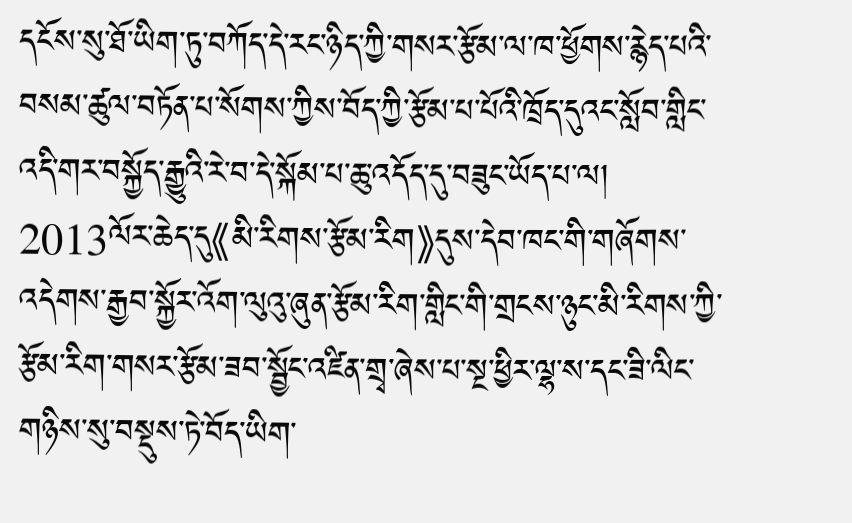དངོས་སུ་ཐོ་ཡིག་ཏུ་བཀོད་དེ་རང་ཉིད་ཀྱི་གསར་རྩོམ་ལ་ཁ་ཕྱོགས་རྙེད་པའི་བསམ་ཚུལ་བཏོན་པ་སོགས་ཀྱིས་བོད་ཀྱི་རྩོམ་པ་པོའི་ཁྲོད་དུའང་སློབ་གླིང་འདི་གར་བསྐྱོད་རྒྱུའི་རེ་བ་དེ་སྐོམ་པ་ཆུ་འདོད་དུ་བཟུང་ཡོད་པ་ལ། 2013ལོར་ཆེད་དུ《མི་རིགས་རྩོམ་རིག》དུས་དེབ་ཁང་གི་གཞོགས་འདེགས་རྒྱབ་སྐྱོར་འོག་ལུའུ་ཞུན་རྩོམ་རིག་གླིང་གི་གྲངས་ཉུང་མི་རིགས་ཀྱི་རྩོམ་རིག་གསར་རྩོམ་ཟབ་སྦྱོང་འཛིན་གྲྭ་ཞེས་པ་སྔ་ཕྱིར་ལྷ་ས་དང་ཟི་ལིང་གཉིས་སུ་བསྡུས་ཏེ་བོད་ཡིག་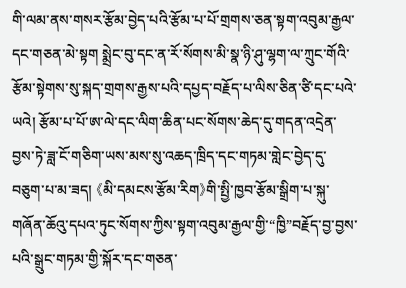གི་ལམ་ནས་གསར་རྩོམ་བྱེད་པའི་རྩོམ་པ་པོ་གྲགས་ཅན་སྟག་འབུམ་རྒྱལ་དང་གཅན་མེ་སྟག སྨྲེང་བུ་དང་ན་རོ་སོགས་མི་སྣ་ཉི་ཤུ་ལྷག་ལ་ཀྲུང་གོའི་རྩོམ་སྟེགས་སུ་སྐད་གྲགས་རྒྱས་པའི་དཔྱད་བརྗོད་པ་ལིས་ཅིན་ཙི་དང་པའེ་ཡའེ། རྩོམ་པ་པོ་ཨ་ལེ་དང་ལིག་ཆིན་པང་སོགས་ཆེད་དུ་གདན་འདྲེན་བྱས་ཏེ་ཟླ་ངོ་གཅིག་ཡས་མས་སུ་འཆད་ཁྲིད་དང་གཏམ་གླེང་བྱེད་དུ་བཅུག་པ་མ་ཟད། 《མི་དམངས་རྩོམ་རིག》གི་སྤྱི་ཁྱབ་རྩོམ་སྒྲིག་པ་སྐུ་གཞོན་ཆོའུ་དཔའ་ཏུང་སོགས་ཀྱིས་སྟག་འབུམ་རྒྱལ་གྱི་“ཁྱི”བརྗོད་བྱ་བྱས་པའི་སྒྲུང་གཏམ་གྱི་སྐོར་དང་གཅན་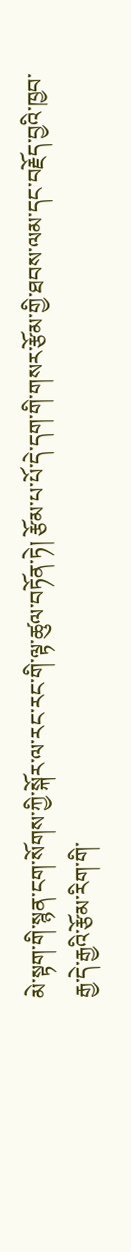མེ་སྟག་གི་སྙན་ངག་སོགས་ཀྱི་སྐོར་ལ་རང་རང་གི་ལྟ་ཚུལ་བཏོན་ཏེ། རྩོམ་པ་པོ་དེ་དག་གི་གསར་རྩོམ་གྱི་ཐབས་ལམ་དང་བརྗོད་བྱའི་ཁྱབ་རྒྱ་དེ་རྒྱའི་རྩོམ་རིག་གི་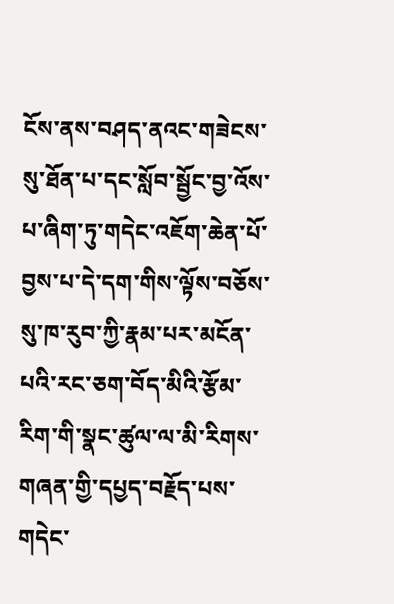ངོས་ནས་བཤད་ནའང་གཟེངས་སུ་ཐོན་པ་དང་སློབ་སྦྱོང་བྱ་འོས་པ་ཞིག་ཏུ་གདེང་འཇོག་ཆེན་པོ་བྱས་པ་དེ་དག་གིས་ལྟོས་བཅོས་སུ་ཁ་རུབ་ཀྱི་རྣམ་པར་མངོན་པའི་རང་ཅག་བོད་མིའི་རྩོམ་རིག་གི་སྣང་ཚུལ་ལ་མི་རིགས་གཞན་གྱི་དཔྱད་བརྗོད་པས་གདེང་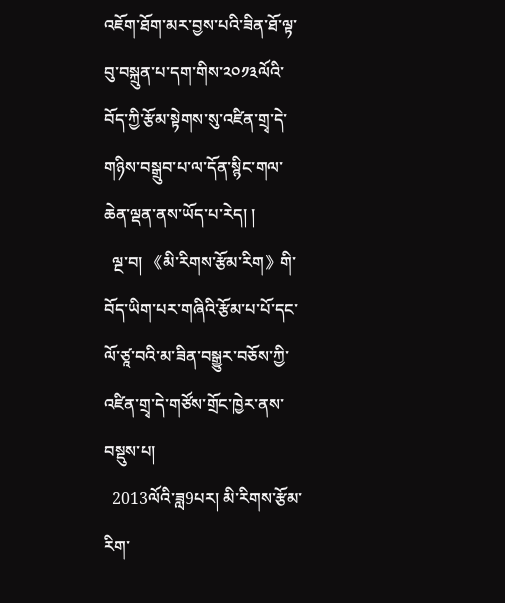འཇོག་ཐོག་མར་བྱས་པའི་ཟིན་ཐོ་ལྟ་བུ་བསྐྲུན་པ་དག་གིས་༢༠༡༣ལོའི་བོད་ཀྱི་རྩོམ་སྟེགས་སུ་འཛིན་གྲྭ་དེ་གཉིས་བསྒྲུབ་པ་ལ་དོན་སྙིང་གལ་ཆེན་ལྡན་ནས་ཡོད་པ་རེད། །
  ལྔ་བ། 《མི་རིགས་རྩོམ་རིག》གི་བོད་ཡིག་པར་གཞིའི་རྩོམ་པ་པོ་དང་ལོ་ཙཱ་བའི་མ་ཟིན་བསྒྱུར་བཅོས་ཀྱི་འཛིན་གྲྭ་དེ་གཙོས་གྲོང་ཁྱེར་ནས་བསྡུས་པ།
  2013ལོའི་ཟླ9པར། མི་རིགས་རྩོམ་རིག་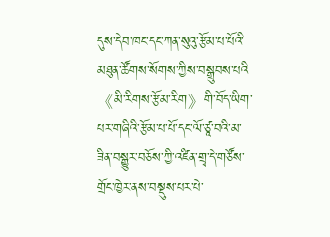དུས་དེབ་ཁང་དང་ཀན་སུའུ་རྩོམ་པ་པོའི་མཐུན་ཚོགས་སོགས་ཀྱིས་བསྒྲུབས་པའི《མི་རིགས་རྩོམ་རིག》གི་བོད་ཡིག་པར་གཞིའི་རྩོམ་པ་པོ་དང་ལོ་ཙཱ་བའི་མ་ཟིན་བསྒྱུར་བཅོས་ཀྱི་འཛིན་གྲྭ་དེ་གཙོས་གྲོང་ཁྱེར་ནས་བསྡུས་པར་པེ་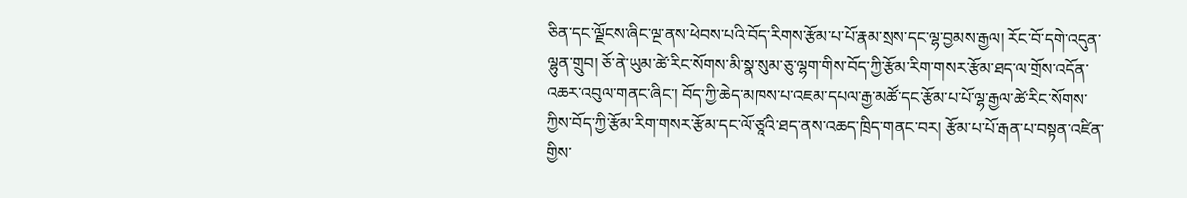ཅིན་དང་ལྗོངས་ཞིང་ལྔ་ནས་ཕེབས་པའི་བོད་རིགས་རྩོམ་པ་པོ་རྣམ་སྲས་དང་ལྷ་བྱམས་རྒྱལ། རོང་བོ་དགེ་འདུན་ལྷུན་གྲུབ། ཅོ་ནེ་ཡུམ་ཚེ་རིང་སོགས་མི་སྣ་སུམ་ཅུ་ལྷག་གིས་བོད་ཀྱི་རྩོམ་རིག་གསར་རྩོམ་ཐད་ལ་གྲོས་འདོན་འཆར་འབུལ་གནང་ཞིང་། བོད་ཀྱི་ཆེད་མཁས་པ་འཇམ་དཔལ་རྒྱ་མཚོ་དང་རྩོམ་པ་པོ་ལྷ་རྒྱལ་ཚེ་རིང་སོགས་ཀྱིས་བོད་ཀྱི་རྩོམ་རིག་གསར་རྩོམ་དང་ལོ་ཙཱའི་ཐད་ནས་འཆད་ཁྲིད་གནང་བར། རྩོམ་པ་པོ་རྒན་པ་བསྟན་འཛིན་གྱིས་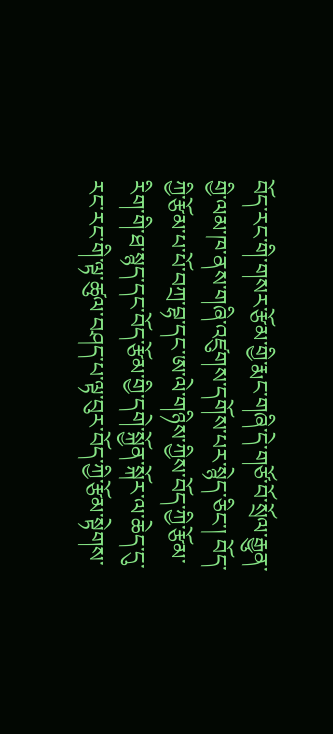བོད་རང་གི་གསར་རྩོམ་གྱི་རྨང་གཞི་དེ་གཙོ་བོ་སྲོལ་རྒྱུན་གྱི་ལམ་ཁ་ནས་གཞི་འཛུགས་དགོས་པར་སྙེད་ཅིང་། བོད་ཀྱི་རྩོམ་པ་པོ་བཀྲ་བྷ་དང་ཨ་ལེ་གཉིས་ཀྱིས་བོད་ཀྱི་རྩོམ་རིག་གི་ཐ་སྙད་དང་བོད་རྩོམ་གྱི་དགེ་སྐྱོན་སྐོར་ལ་ཆེད་དུ་རང་རང་གི་ལྟ་ཚུལ་བཤད་པ་ལྟ་བུར་བོད་ཀྱི་རྩོམ་སྟེགས་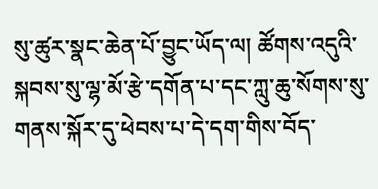སུ་ཚུར་སྣང་ཆེན་པོ་བྱུང་ཡོད་ལ། ཚོགས་འདུའི་སྐབས་སུ་ལྷ་མོ་རྩེ་དགོན་པ་དང་ཀླུ་ཆུ་སོགས་སུ་གནས་སྐོར་དུ་ཕེབས་པ་དེ་དག་གིས་བོད་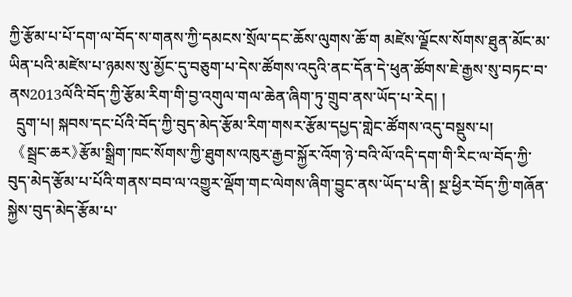ཀྱི་རྩོམ་པ་པོ་དག་ལ་བོད་ས་གནས་ཀྱི་དམངས་སྲོལ་དང་ཆོས་ལུགས་ཆོ་ག མཛེས་ལྗོངས་སོགས་ཐུན་མོང་མ་ཡིན་པའི་མཛེས་པ་ཉམས་སུ་མྱོང་དུ་བཅུག་པ་དེས་ཚོགས་འདུའི་ནང་དོན་དེ་ཕུན་ཚོགས་ཇེ་རྒྱས་སུ་བཏང་བ་ནས2013ལོའི་བོད་ཀྱི་རྩོམ་རིག་གི་བྱ་འགུལ་གལ་ཆེན་ཞིག་ཏུ་གྲུབ་ནས་ཡོད་པ་རེད། །
  དྲུག་པ། སྐབས་དང་པོའི་བོད་ཀྱི་བུད་མེད་རྩོམ་རིག་གསར་རྩོམ་དཔྱད་གླེང་ཚོགས་འདུ་བསྡུས་པ།
  《སྦྲང་ཆར》རྩོམ་སྒྲིག་ཁང་སོགས་ཀྱི་ཐུགས་འཁུར་རྒྱབ་སྐྱོར་འོག་ཉེ་བའི་ལོ་འདི་དག་གི་རིང་ལ་བོད་ཀྱི་བུད་མེད་རྩོམ་པ་པོའི་གནས་བབ་ལ་འགྱུར་ལྡོག་གང་ལེགས་ཞིག་བྱུང་ནས་ཡོད་པ་ནི། སྔ་ཕྱིར་བོད་ཀྱི་གཞོན་སྐྱེས་བུད་མེད་རྩོམ་པ་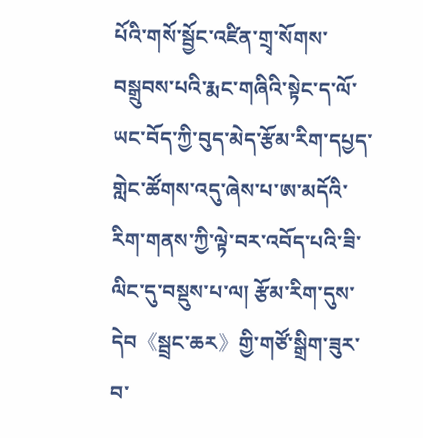པོའི་གསོ་སྦྱོང་འཛིན་གྲྭ་སོགས་བསྒྲུབས་པའི་རྨང་གཞིའི་སྟེང་ད་ལོ་ཡང་བོད་ཀྱི་བུད་མེད་རྩོམ་རིག་དཔྱད་གླེང་ཚོགས་འདུ་ཞེས་པ་ཨ་མདོའི་རིག་གནས་ཀྱི་ལྟེ་བར་འབོད་པའི་ཟི་ལིང་དུ་བསྡུས་པ་ལ། རྩོམ་རིག་དུས་དེབ《སྦྲང་ཆར》གྱི་གཙོ་སྒྲིག་ཟུར་བ་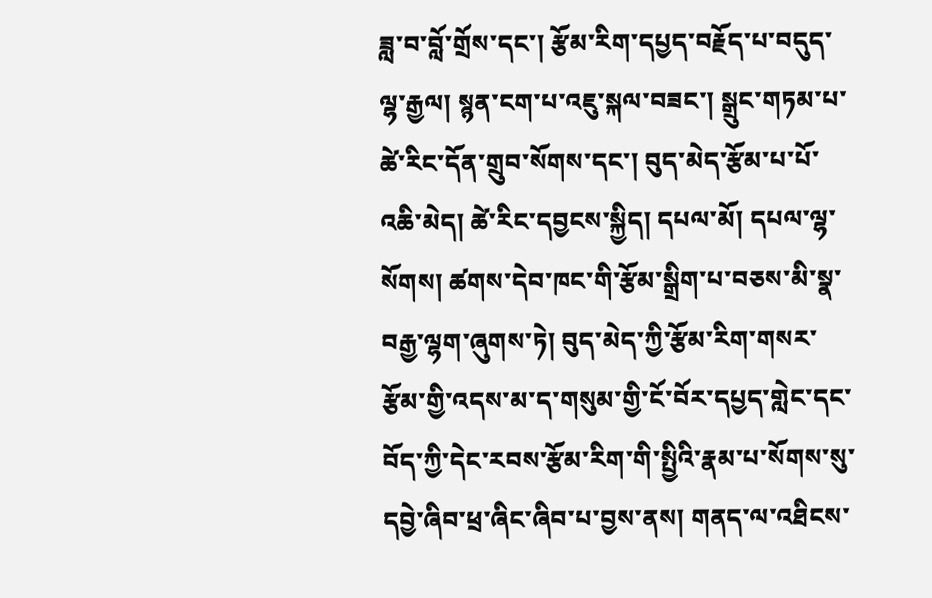ཟླ་བ་བློ་གྲོས་དང་། རྩོམ་རིག་དཔྱད་བརྗོད་པ་བདུད་ལྷ་རྒྱལ། སྙན་ངག་པ་འཇུ་སྐལ་བཟང་། སྒྲུང་གཏམ་པ་ཚེ་རིང་དོན་གྲུབ་སོགས་དང་། བུད་མེད་རྩོམ་པ་པོ་འཆི་མེད། ཚེ་རིང་དབྱངས་སྐྱིད། དཔལ་མོ། དཔལ་ལྷ་སོགས། ཚགས་དེབ་ཁང་གི་རྩོམ་སྒྲིག་པ་བཅས་མི་སྣ་བརྒྱ་ལྷག་ཞུགས་ཏེ། བུད་མེད་ཀྱི་རྩོམ་རིག་གསར་རྩོམ་གྱི་འདས་མ་ད་གསུམ་གྱི་ངོ་བོར་དཔྱད་གླེང་དང་བོད་ཀྱི་དེང་རབས་རྩོམ་རིག་གི་སྤྱིའི་རྣམ་པ་སོགས་སུ་དབྱེ་ཞིབ་ཕྲ་ཞིང་ཞིབ་པ་བྱས་ནས། གནད་ལ་འཐིངས་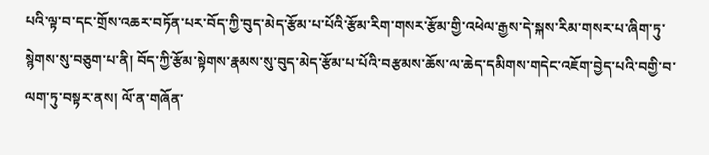པའི་ལྟ་བ་དང་གྲོས་འཆར་བཏོན་པར་བོད་ཀྱི་བུད་མེད་རྩོམ་པ་པོའི་རྩོམ་རིག་གསར་རྩོམ་གྱི་འཕེལ་རྒྱས་དེ་སྐས་རིམ་གསར་པ་ཞིག་ཏུ་སྙེགས་སུ་བཅུག་པ་ནི། བོད་ཀྱི་རྩོམ་སྟེགས་རྣམས་སུ་བུད་མེད་རྩོམ་པ་པོའི་བརྩམས་ཆོས་ལ་ཆེད་དམིགས་གདེང་འཇོག་བྱེད་པའི་བགྱི་བ་ལག་ཏུ་བསྟར་ནས། ལོ་ན་གཞོན་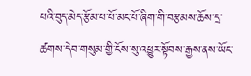པའི་བུད་མེད་རྩོམ་པ་པོ་མང་པོ་ཞིག་གི་བརྩམས་ཆོས་དྲ་ཚགས་དེབ་གསུམ་གྱི་ངོས་སུ་འཕྱུར་སྟོབས་རྒྱས་ནས་ཡོང་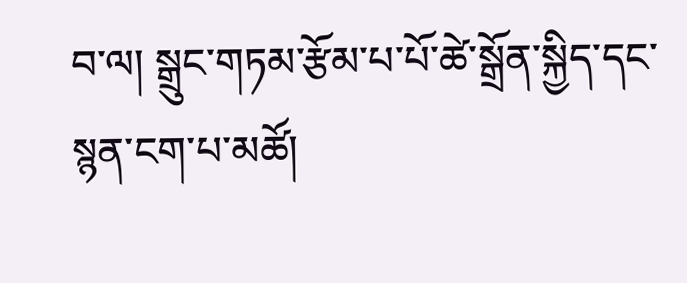བ་ལ། སྒྲུང་གཏམ་རྩོམ་པ་པོ་ཚེ་སྒྲོན་སྐྱིད་དང་སྙན་ངག་པ་མཚོ།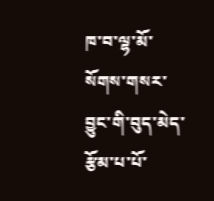ཁ་བ་ལྷ་མོ་སོགས་གསར་བྱུང་གི་བུད་མེད་རྩོམ་པ་པོ་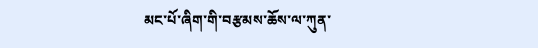མང་པོ་ཞིག་གི་བརྩམས་ཆོས་ལ་ཀུན་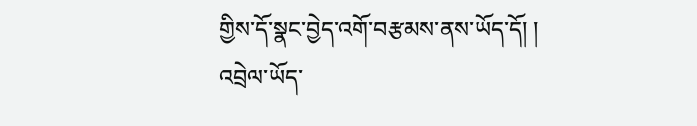གྱིས་དོ་སྣང་བྱེད་འགོ་བརྩམས་ནས་ཡོད་དོ། །
འབྲེལ་ཡོད་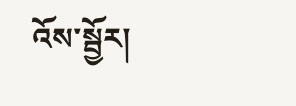འོས་སྦྱོར།